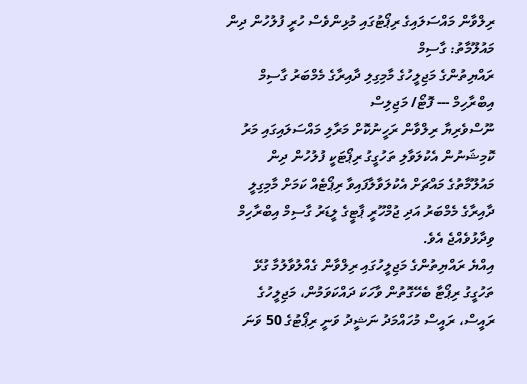ރިލްވާން މައްސަލައިގެ ރިޕޯޓުގައި މުޅިންވެސް ހުރީ ފުލުހުން ދިން މައުލޫމާތު: ގާސިމް
ރައްޔިތުންގެ މަޖިލީހުގެ މާމިގިލި ދާއިރާގެ މެމްބަރު ގާސިމް އިބްރާހިމް --- ފޮޓޯ/ މަޖިލިސް
ނޫސްވެރިޔާ ރިލްވާން ރަހީނުކޮށް މަރާލި މައްސަލައިގައި މަރު ކޮމިޝަނުން އެކުލަވާލި ތަހުގީގު ރިޕޯޓަކީ ފުލުހުން ދިން މައުލޫމާތުގެ މައްޗަށް އެކުލަވާލާފައިވާ ރިޕޯޓެއް ކަމަށް މާމިގިލީ ދާއިރާގެ މެމްބަރު އަދި ޖުމްހޫރީ ޕާޓީގެ ލީޑަރު ގާސިމް އިބްރާހިމް ވިދާޅުވެއްޖެ އެވެ.
އިއްޔެ ރައްޔިތުންގެ މަޖިލީހުގައި ރިލްވާން ގެއްލުވާލުމާ ގުޅޭ ތަހުގީގު ރިޕޯޓާ ބެހޭގޮތުން ވާހަކަ ދައްކަވަމުން، މަޖިލީހުގެ ރައީސް، ރައީސް މުހައްމަދު ނަޝީދު ވަނީ ރިޕޯޓުގެ 50 ވަނަ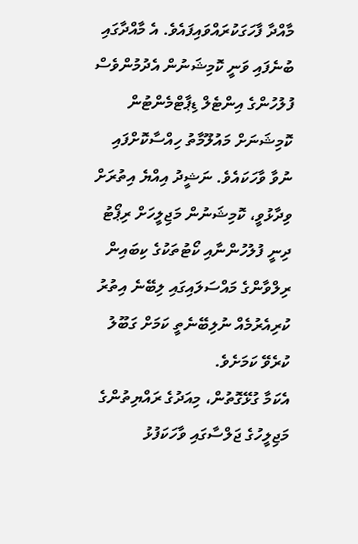މާއްދާ ފާހަގަކުރައްވައިފައެވެ. އެ މާއްދާގައި ބުނެފައި ވަނީ ކޮމިޝަނުން އެދުމުންވެސް ފުލުހުންގެ އިންޓެލް ޑިޕާޓްމެންޓުން ކޮމިޝަނަށް މައުލޫމާތު ހިއްސާކޮށްފައި ނުވާ ވާހަކައެވެ. ނަޝީދު އިއްޔެ އިތުރަށް ވިދާޅުވީ، ކޮމިޝަނުން މަޖިލީހަށް ރިޕޯޓު ދިނީ ފުލުހުންނާއި ކޯޓުތަކުގެ ކިބައިން ރިލްވާންގެ މައްސަލައިގައި ލިބޭނެ އިތުރު ކުރިއެރުމެއް ނުލިބޭނެތީ ކަމަށް ގަބޫލު ކުރެވޭ ކަމަށެވެ.
އެކަމާ ގުޅޭގޮތުން، މިއަދުގެ ރައްޔިތުންގެ މަޖިލީހުގެ ޖަލްސާގައި ވާހަކަފުޅު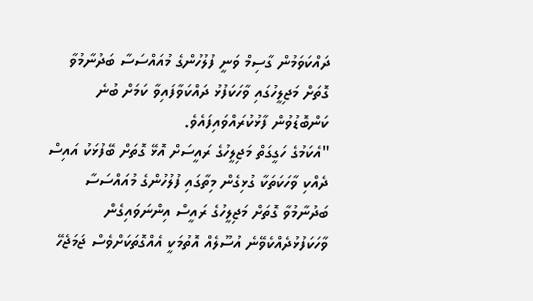ދައްކަވަމުން ގާސިމް ވަނީ ފުލުހުންގެ މުއައްސަސާ ބަދުނާމުވާ ގޮތަށް މަޖިލީހުގައި ވާހަކަފުޅު ދައްކަވާފައިވާ ކަމަށް ބުނެ ކަންބޮޑުވުން ފާޅުކުރައްވައިފައެވެ.
"އެކަމުގެ ހަގީގަތް މަޖިލީހުގެ ރައީސަށް އޮޅޭ ގޮތަށް ބޭފުޅަކު އައިސް ދެއްކި ވާހަކަތަކާ ގުޅިގެން މިތާގައި ފުލުހުންގެ މުއައްސަސާ ބަދުނާމުވާ ގޮތަށް މަޖިލީހުގެ ރައީސް އިންނަވައިގެން ވާހަކަފުޅުދެއްކެވޭނެ އުސޫލެއް އޮތުމަކީ އެއްގޮތަކަށްވެސް ޖަމަޖެހޭ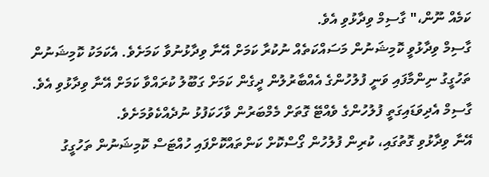ކަމެއް ނޫން،" ގާސިމް ވިދާޅުވި އެވެ.
ގާސިމް ވިދާޅުވީ ކޮމިޝަނުން މަސައްކަތެއް ނުކުރާ ކަމަށް އޭނާ ވިދާޅުނުވާ ކަމަށެވެ. އެކަމަކު ކޮމިޝަނުން ތަހުގީގު ނިންމާފައި ވަނީ ފުލުހުންގެ އެއްބާރުލުން ދީގެން ކަމަށް ގަބޫލު ކުރައްވާ ކަމަށް އޭނާ ވިދާޅުވި އެވެ. ގާސިމް އެދިވަޑައިގަތީ ފުލުހުންގެ ވެއްޓޭ ގޮތަށް މެމްބަރުން ވާހަކަފުޅު ނުދެއްކެވުމަށެވެ.
އޭނާ ވިދާޅުވި ގޮތުގައި، ކުރިން ފުލުހުން ގޯސްކޮށް ކަންތައްކޮށްފައި ހުއްޓަސް ކޮމިޝަނުން ތަހުގީގު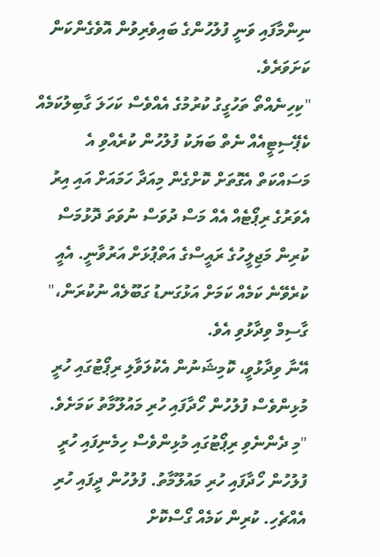ނިންމާފައި ވަނީ ފުލުހުންގެ ބައިވެރިވުން އޮވެގެންކަން ކަށަވަރެވެ.
"ކިހިނެއްތޯ ތަހުގީގު ކުރުމުގެ އެއްވެސް ކަހަލަ ގާބިލުކަމެއް ކެޕޭސިޓީއެއް ނެތް ބަޔަކު ފުލުހުން ކުރެއްވި އެ މަސައްކަތް އެގޮތަށް ކޮށްގެން މިއަދާ ހަމައަށް އައި އިރު އެވަރުގެ ރިޕޯޓެއް އެއް މަސް ދުވަސް ނުވަތަ ދޮޅުމަސް ކުރިން މަޖިލީހުގެ ރައީސްގެ އަތްޕުޅަށް އަރުވާނީ. އެއީ ކުރެވޭނެ ކަމެއް ކަމަށް އަޅުގަނޑު ގަބޫލެއް ނުކުރަން،" ގާސިމް ވިދާޅުވި އެވެ.
އޭނާ ވިދާޅުވީ، ކޮމިޝަނުން އެކުލަވާލި ރިޕޯޓުގައި ހުރީ މުޅިންވެސް ފުލުހުން ހޯދާފައި ހުރި މައުލޫމާތު ކަމަށެވެ.
"މި ދެންނެވި ރިޕޯޓުގައި މުޅިންވެސް ހިމެނިފައި ހުރީ ފުލުހުން ހޯދާފައި ހުރި މައުލޫމާތު. ފުލުހުން ދީފައި ހުރި އެއްޗެހި. ކުރިން ކަމެއް ގޯސްކޮށް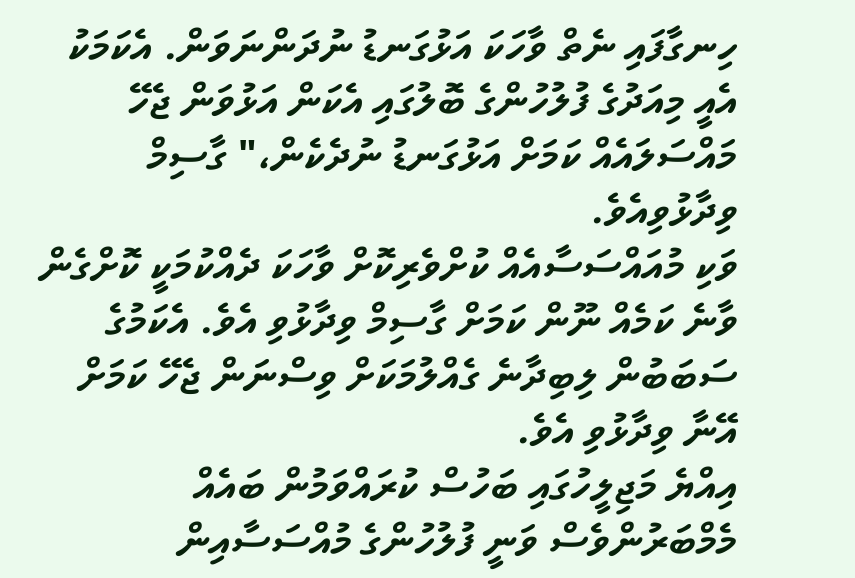ހިނގާފައި ނެތް ވާހަކަ އަޅުގަނޑު ނުދަންނަވަން. އެކަމަކު އެއީ މިއަދުގެ ފުލުހުންގެ ބޮލުގައި އެކަން އަޅުވަން ޖެހޭ މައްސަލައެއް ކަމަށް އަޅުގަނޑު ނުދެކެން،" ގާސިމް ވިދާޅުވިއެވެ.
ވަކި މުއައްސަސާއެއް ކުށްވެރިކޮށް ވާހަކަ ދެއްކުމަކީ ކޮށްގެން ވާނެ ކަމެއް ނޫން ކަމަށް ގާސިމް ވިދާޅުވި އެވެ. އެކަމުގެ ސަބަބުން ލިބިދާނެ ގެއްލުމަކަށް ވިސްނަން ޖެހޭ ކަމަށް އޭނާ ވިދާޅުވި އެވެ.
އިއްޔެ މަޖިލީހުގައި ބަހުސް ކުރައްވަމުން ބައެއް މެމްބަރުންވެސް ވަނީ ފުލުހުންގެ މުއްސަސާއިން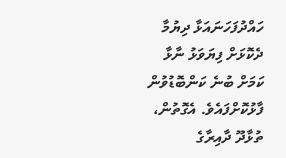ހައްދުފަހަނައަޅާ ދިޔުމާ ދެކޮޅަށް ފިޔަވަޅު ނާޅާ ކަމަށް ބުނެ ކަންބޮޑުވުން ފާޅުކޮށްފައެވެ. އެގޮތުން، ތުޅާދޫ ދާއިރާގެ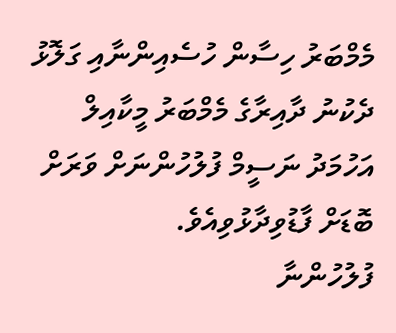މެމްބަރު ހިސާން ހުސެއިންނާއި ގަލޮޅު ދެކުނު ދާއިރާގެ މެމްބަރު މީކާއިލް އަހުމަދު ނަސީމް ފުލުހުންނަށް ވަރަށް ބޮޑަށް ފާޑުވިދާޅުވިއެވެ.
ފުލުހުންނާ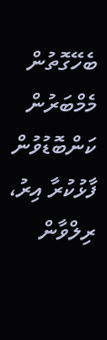ބެހޭގޮތުން މެމްބަރުން ކަންބޮޑުވުން ފާޅުކުރާ އިރު، ރިލްވާން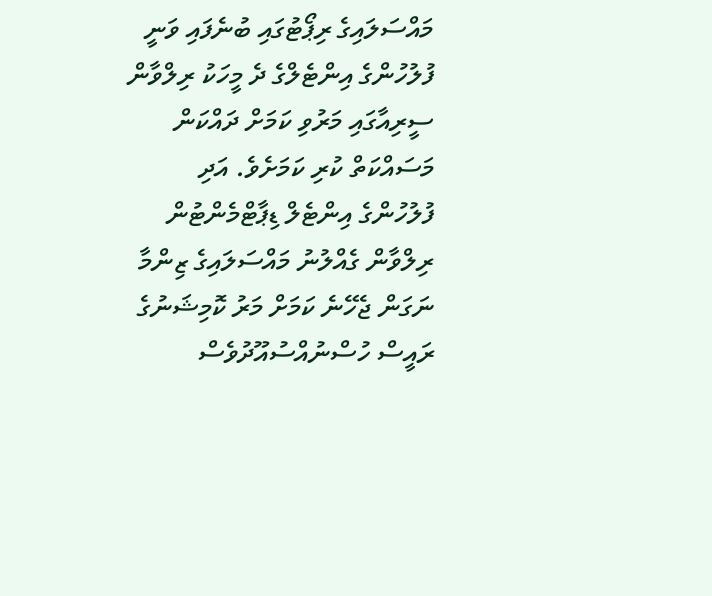މައްސަލައިގެ ރިޕޯޓުގައި ބުނެފައި ވަނީ ފުލުހުންގެ އިންޓެލްގެ ދެ މީހަކު ރިލްވާން ސީރިއާގައި މަރުވި ކަމަށް ދައްކަން މަސައްކަތް ކުރި ކަމަށެވެ. އަދި ފުލުހުންގެ އިންޓެލް ޑިޕާޓްމެންޓުން ރިލްވާން ގެއްލުނު މައްސަލައިގެ ޒިންމާ ނަގަން ޖެހޭނެ ކަމަށް މަރު ކޮމިޝަނުގެ ރައީސް ހުސްނުއްސުއޫދުވެސް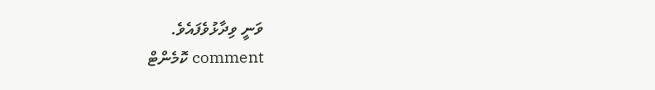ވަނީ ވިދާޅުވެފައެވެ.
comment ކޮމެންޓް